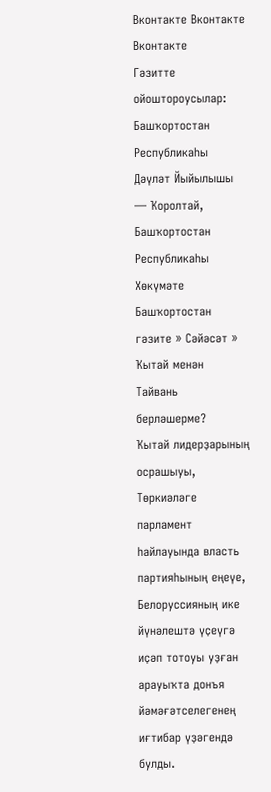Вконтакте Вконтакте Вконтакте
Гәзитте ойоштороусылар:
Башҡортостан Республикаһы
Дәүләт Йыйылышы — Ҡоролтай,
Башҡортостан Республикаһы Хөкүмәте
Башҡортостан гәзите » Сәйәсәт » Ҡытай менән Тайвань берләшерме?
Ҡытай лидерҙарының осрашыуы, Төркиәләге парламент һайлауында власть партияһының еңеүе, Белоруссияның ике йүнәлештә үҫеүгә иҫәп тотоуы уҙған арауыҡта донъя йәмәғәтселегенең иғтибар үҙәгендә булды.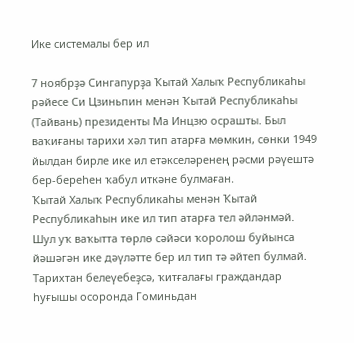Ике системалы бер ил

7 ноябрҙә Сингапурҙа Ҡытай Халыҡ Республикаһы рәйесе Си Цзиньпин менән Ҡытай Республикаһы (Тайвань) президенты Ма Инцзю осрашты. Был ваҡиғаны тарихи хәл тип атарға мөмкин, сөнки 1949 йылдан бирле ике ил етәкселәренең рәсми рәүештә бер-береһен ҡабул иткәне булмаған.
Ҡытай Халыҡ Республикаһы менән Ҡытай Республикаһын ике ил тип атарға тел әйләнмәй. Шул уҡ ваҡытта төрлө сәйәси ҡоролош буйынса йәшәгән ике дәүләтте бер ил тип тә әйтеп булмай. Тарихтан белеүебеҙсә, ҡитғалағы граждандар һуғышы осоронда Гоминьдан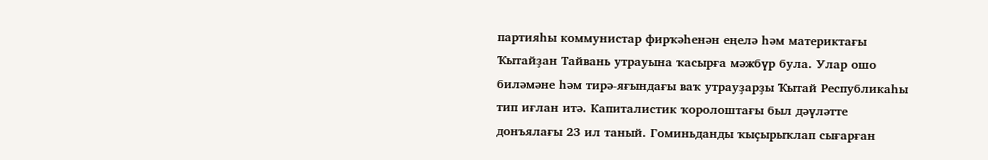партияһы коммунистар фирҡәһенән еңелә һәм материктағы Ҡытайҙан Тайвань утрауына ҡасырға мәжбүр була. Улар ошо биләмәне һәм тирә-яғындағы ваҡ утрауҙарҙы Ҡытай Республикаһы тип иғлан итә. Капиталистик ҡоролоштағы был дәүләтте донъялағы 23 ил таный. Гоминьданды ҡыҫырыҡлап сығарған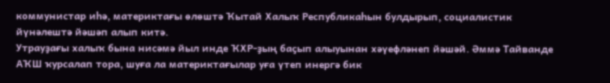коммунистар иһә, материктағы өлөштә Ҡытай Халыҡ Республикаһын булдырып, социалистик йүнәлештә йәшәп алып китә.
Утрауҙағы халыҡ бына нисәмә йыл инде ҠХР-ҙың баҫып алыуынан хәүефләнеп йәшәй. Әммә Тайванде АҠШ ҡурсалап тора, шуға ла материктағылар уға үтеп инергә бик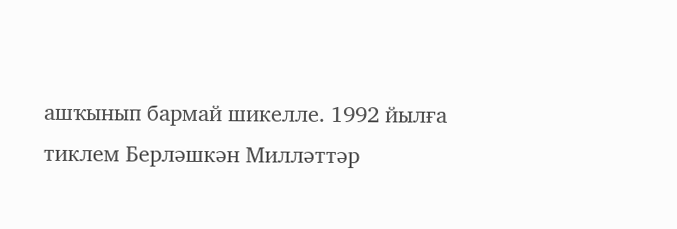ашҡынып бармай шикелле. 1992 йылға тиклем Берләшкән Милләттәр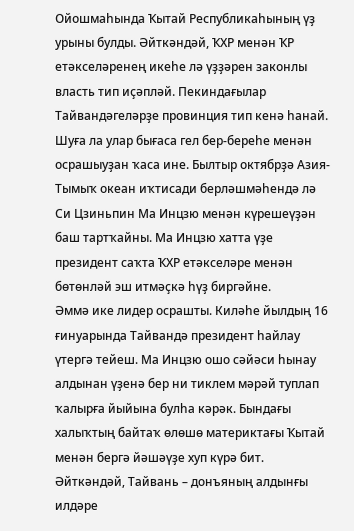Ойошмаһында Ҡытай Республикаһының үҙ урыны булды. Әйткәндәй, ҠХР менән ҠР етәкселәренең икеһе лә үҙҙәрен законлы власть тип иҫәпләй. Пекиндағылар Тайвандәгеләрҙе провинция тип кенә һанай. Шуға ла улар бығаса гел бер-береһе менән осрашыуҙан ҡаса ине. Былтыр октябрҙә Азия-Тымыҡ океан иҡтисади берләшмәһендә лә Си Цзиньпин Ма Инцзю менән күрешеүҙән баш тартҡайны. Ма Инцзю хатта үҙе президент саҡта ҠХР етәкселәре менән бөтөнләй эш итмәҫкә һүҙ биргәйне.
Әммә ике лидер осрашты. Киләһе йылдың 16 ғинуарында Тайвандә президент һайлау үтергә тейеш. Ма Инцзю ошо сәйәси һынау алдынан үҙенә бер ни тиклем мәрәй туплап ҡалырға йыйына булһа кәрәк. Бындағы халыҡтың байтаҡ өлөшө материктағы Ҡытай менән бергә йәшәүҙе хуп күрә бит.
Әйткәндәй, Тайвань – донъяның алдынғы илдәре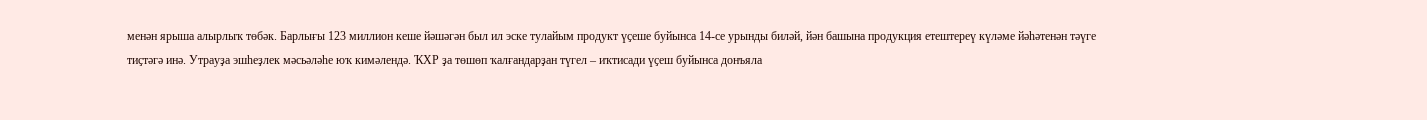менән ярыша алырлыҡ төбәк. Барлығы 123 миллион кеше йәшәгән был ил эске тулайым продукт үҫеше буйынса 14-се урынды биләй, йән башына продукция етештереү күләме йәһәтенән тәүге тиҫтәгә инә. Утрауҙа эшһеҙлек мәсьәләһе юҡ кимәлендә. ҠХР ҙа төшөп ҡалғандарҙан түгел – иҡтисади үҫеш буйынса донъяла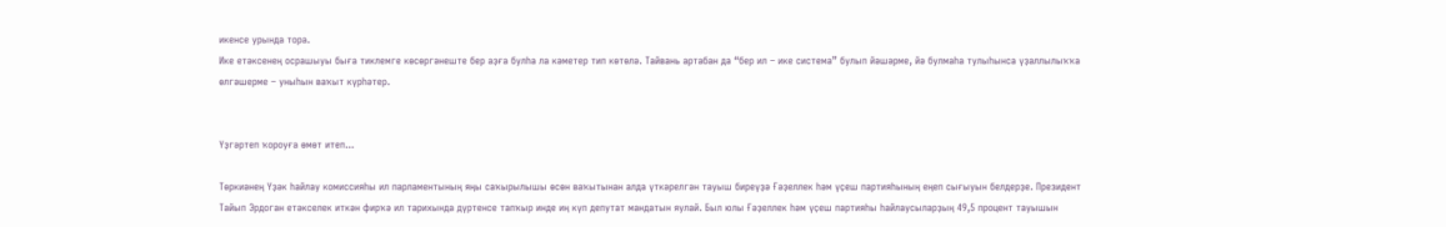икенсе урында тора.
Ике етәксенең осрашыуы быға тиклемге көсөргәнеште бер аҙға булһа ла кәметер тип көтөлә. Тайвань артабан да “бер ил – ике система” булып йәшәрме, йә булмаһа тулыһынса үҙаллылыҡҡа өлгәшерме – уныһын ваҡыт күрһәтер.


Үҙгәртеп ҡороуға өмөт итеп...

Төркиәнең Үҙәк һайлау комиссияһы ил парламентының яңы саҡырылышы өсөн ваҡытынан алда үткәрелгән тауыш биреүҙә Ғәҙеллек һәм үҫеш партияһының еңеп сығыуын белдерҙе. Президент Тайып Эрдоган етәкселек иткән фирҡә ил тарихында дүртенсе тапҡыр инде иң күп депутат мандатын яулай. Был юлы Ғәҙеллек һәм үҫеш партияһы һайлаусыларҙың 49,5 процент тауышын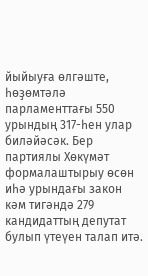йыйыуға өлгәште, һөҙөмтәлә парламенттағы 550 урындың 317-һен улар биләйәсәк. Бер партиялы Хөкүмәт формалаштырыу өсөн иһә урындағы закон кәм тигәндә 279 кандидаттың депутат булып үтеүен талап итә.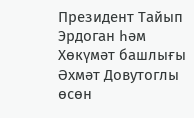Президент Тайып Эрдоган һәм Хөкүмәт башлығы Әхмәт Довутоглы өсөн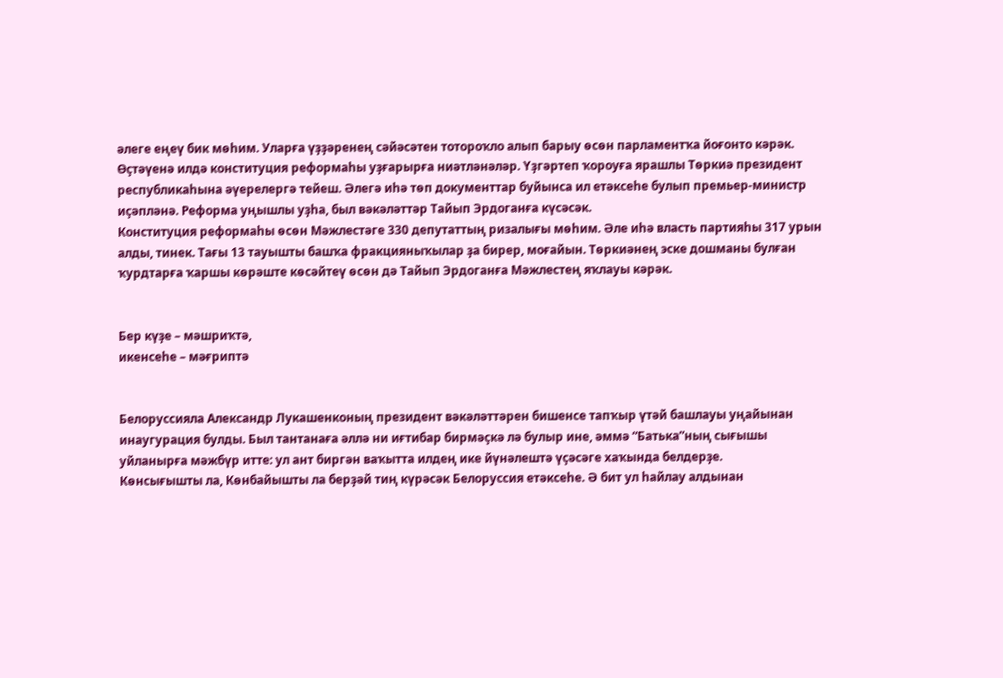әлеге еңеү бик мөһим. Уларға үҙҙәренең сәйәсәтен тотороҡло алып барыу өсөн парламентҡа йоғонто кәрәк. Өҫтәүенә илдә конституция реформаһы уҙғарырға ниәтләнәләр. Үҙгәртеп ҡороуға ярашлы Төркиә президент республикаһына әүерелергә тейеш. Әлегә иһә төп документтар буйынса ил етәксеһе булып премьер-министр иҫәпләнә. Реформа уңышлы уҙһа, был вәкәләттәр Тайып Эрдоганға күсәсәк.
Конституция реформаһы өсөн Мәжлестәге 330 депутаттың ризалығы мөһим. Әле иһә власть партияһы 317 урын алды, тинек. Тағы 13 тауышты башҡа фракцияныҡылар ҙа бирер, моғайын. Төркиәнең эске дошманы булған ҡурдтарға ҡаршы көрәште көсәйтеү өсөн дә Тайып Эрдоганға Мәжлестең яҡлауы кәрәк.


Бер күҙе – мәшриҡтә,
икенсеһе – мәғриптә


Белоруссияла Александр Лукашенконың президент вәкәләттәрен бишенсе тапҡыр үтәй башлауы уңайынан инаугурация булды. Был тантанаға әллә ни иғтибар бирмәҫкә лә булыр ине, әммә “Батька”ның сығышы уйланырға мәжбүр итте: ул ант биргән ваҡытта илдең ике йүнәлештә үҫәсәге хаҡында белдерҙе.
Көнсығышты ла, Көнбайышты ла берҙәй тиң күрәсәк Белоруссия етәксеһе. Ә бит ул һайлау алдынан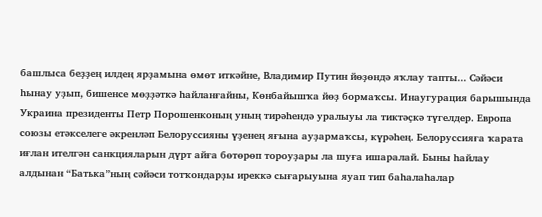башлыса беҙҙең илдең ярҙамына өмөт иткәйне, Владимир Путин йөҙөндә яҡлау тапты... Сәйәси һынау уҙып, бишенсе мөҙҙәткә һайланғайны, Көнбайышҡа йөҙ бормаҡсы. Инаугурация барышында Украина президенты Петр Порошенконың уның тирәһендә уралыуы ла тиктәҫкә түгелдер. Европа союзы етәкселеге әкренләп Белоруссияны үҙенең яғына ауҙармаҡсы, күрәһең. Белоруссияға ҡарата иғлан ителгән санкцияларын дүрт айға бөтөрөп тороуҙары ла шуға ишаралай. Быны һайлау алдынан “Батька”ның сәйәси тотҡондарҙы иреккә сығарыуына яуап тип баһалаһалар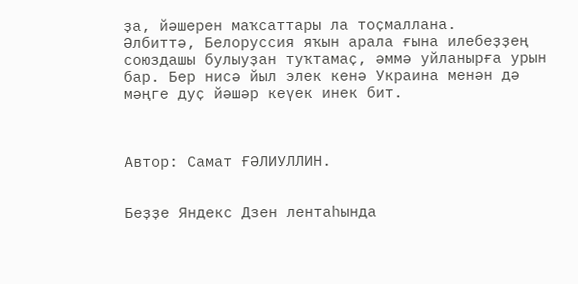ҙа, йәшерен маҡсаттары ла тоҫмаллана.
Әлбиттә, Белоруссия яҡын арала ғына илебеҙҙең союздашы булыуҙан туҡтамаҫ, әммә уйланырға урын бар. Бер нисә йыл элек кенә Украина менән дә мәңге дуҫ йәшәр кеүек инек бит.



Автор: Самат ҒӘЛИУЛЛИН.


Беҙҙе Яндекс Дзен лентаһында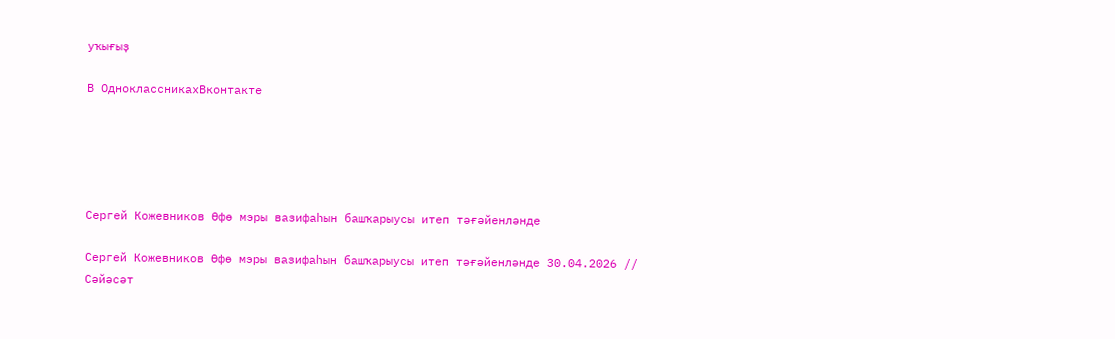уҡығыҙ

В ОдноклассникахВконтакте





Сергей Кожевников Өфө мэры вазифаһын башҡарыусы итеп тәғәйенләнде

Сергей Кожевников Өфө мэры вазифаһын башҡарыусы итеп тәғәйенләнде 30.04.2026 // Сәйәсәт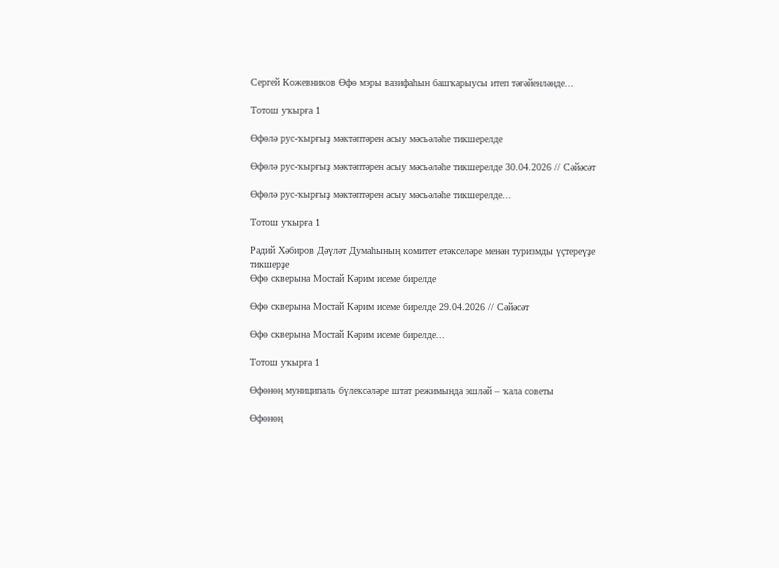Сергей Кожевников Өфө мэры вазифаһын башҡарыусы итеп тәғәйенләнде...

Тотош уҡырға 1

Өфөлә рус-ҡырғыҙ мәктәптәрен асыу мәсьәләһе тикшерелде

Өфөлә рус-ҡырғыҙ мәктәптәрен асыу мәсьәләһе тикшерелде 30.04.2026 // Сәйәсәт

Өфөлә рус-ҡырғыҙ мәктәптәрен асыу мәсьәләһе тикшерелде...

Тотош уҡырға 1

Радий Хәбиров Дәүләт Думаһының комитет етәкселәре менән туризмды үҫтереүҙе тикшерҙе
Өфө скверына Мостай Кәрим исеме бирелде

Өфө скверына Мостай Кәрим исеме бирелде 29.04.2026 // Сәйәсәт

Өфө скверына Мостай Кәрим исеме бирелде...

Тотош уҡырға 1

Өфөнөң муниципаль бүлексәләре штат режимында эшләй – ҡала советы

Өфөнөң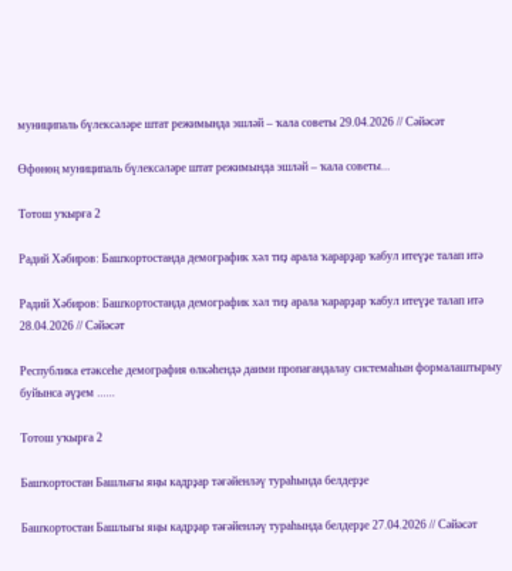муниципаль бүлексәләре штат режимында эшләй – ҡала советы 29.04.2026 // Сәйәсәт

Өфөнөң муниципаль бүлексәләре штат режимында эшләй – ҡала советы...

Тотош уҡырға 2

Радий Хәбиров: Башҡортостанда демографик хәл тиҙ арала ҡарарҙар ҡабул итеүҙе талап итә

Радий Хәбиров: Башҡортостанда демографик хәл тиҙ арала ҡарарҙар ҡабул итеүҙе талап итә 28.04.2026 // Сәйәсәт

Республика етәксеһе демография өлкәһендә даими пропагандалау системаһын формалаштырыу буйынса әүҙем ......

Тотош уҡырға 2

Башҡортостан Башлығы яңы кадрҙар тәғәйенләү тураһында белдерҙе

Башҡортостан Башлығы яңы кадрҙар тәғәйенләү тураһында белдерҙе 27.04.2026 // Сәйәсәт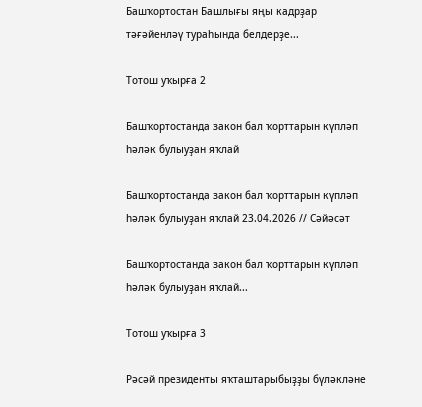Башҡортостан Башлығы яңы кадрҙар тәғәйенләү тураһында белдерҙе...

Тотош уҡырға 2

Башҡортостанда закон бал ҡорттарын күпләп һәләк булыуҙан яҡлай

Башҡортостанда закон бал ҡорттарын күпләп һәләк булыуҙан яҡлай 23.04.2026 // Сәйәсәт

Башҡортостанда закон бал ҡорттарын күпләп һәләк булыуҙан яҡлай...

Тотош уҡырға 3

Рәсәй президенты яҡташтарыбыҙҙы бүләкләне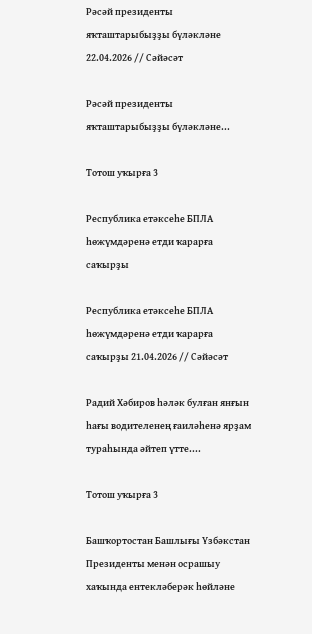Рәсәй президенты яҡташтарыбыҙҙы бүләкләне 22.04.2026 // Сәйәсәт

Рәсәй президенты яҡташтарыбыҙҙы бүләкләне...

Тотош уҡырға 3

Республика етәксеһе БПЛА һөжүмдәренә етди ҡарарға саҡырҙы

Республика етәксеһе БПЛА һөжүмдәренә етди ҡарарға саҡырҙы 21.04.2026 // Сәйәсәт

Радий Хәбиров һәләк булған янғын һағы водителенең ғаиләһенә ярҙам тураһында әйтеп үтте....

Тотош уҡырға 3

Башҡортостан Башлығы Үзбәкстан Президенты менән осрашыу хаҡында ентекләберәк һөйләне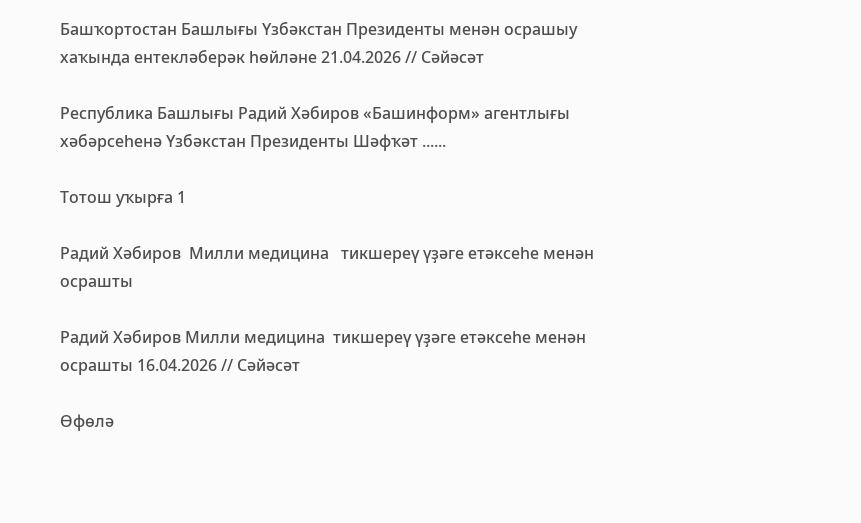Башҡортостан Башлығы Үзбәкстан Президенты менән осрашыу хаҡында ентекләберәк һөйләне 21.04.2026 // Сәйәсәт

Республика Башлығы Радий Хәбиров «Башинформ» агентлығы хәбәрсеһенә Үзбәкстан Президенты Шәфҡәт ......

Тотош уҡырға 1

Радий Хәбиров  Милли медицина   тикшереү үҙәге етәксеһе менән осрашты

Радий Хәбиров Милли медицина  тикшереү үҙәге етәксеһе менән осрашты 16.04.2026 // Сәйәсәт

Өфөлә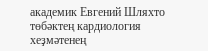академик Евгений Шляхто төбәктең кардиология хеҙмәтенең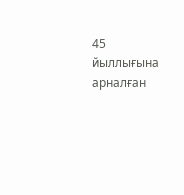45 йыллығына арналған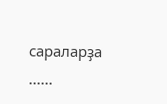сараларҙа ......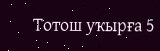Тотош уҡырға 5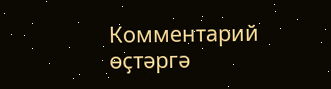Комментарий өҫтәргә